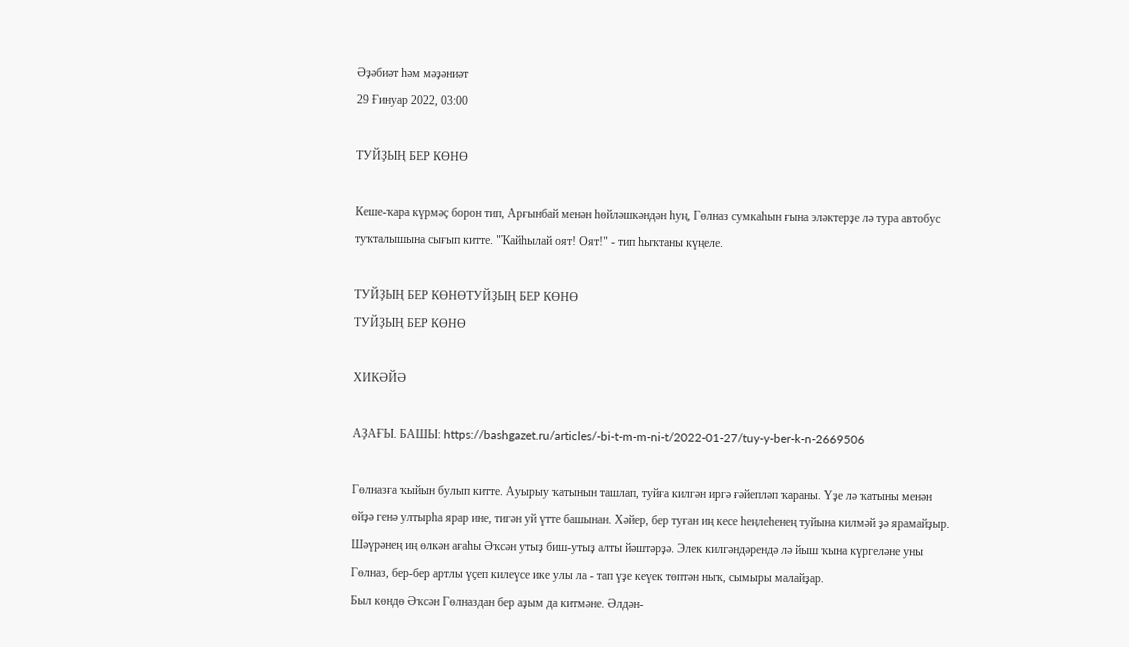Әҙәбиәт һәм мәҙәниәт
29 Ғинуар 2022, 03:00

ТУЙҘЫҢ БЕР КӨНӨ

Кеше-ҡара күрмәҫ борон тип, Арғынбай менән һөйләшкәндән һуң, Гөлназ сумкаһын ғына эләктерҙе лә тура автобус туҡталышына сығып китте. "Ҡайһылай оят! Оят!" - тип һыҡтаны күңеле.

ТУЙҘЫҢ БЕР КӨНӨТУЙҘЫҢ БЕР КӨНӨ
ТУЙҘЫҢ БЕР КӨНӨ

ХИКӘЙӘ

АҘАҒЫ. БАШЫ: https://bashgazet.ru/articles/-bi-t-m-m-ni-t/2022-01-27/tuy-y-ber-k-n-2669506

Гөлназға ҡыйын булып китте. Ауырыу ҡатынын ташлап, туйға килгән иргә ғәйепләп ҡараны. Үҙе лә ҡатыны менән өйҙә генә ултырһа ярар ине, тигән уй үтте башынан. Хәйер, бер туған иң кесе һеңлеһенең туйына килмәй ҙә ярамайҙыр. Шәүрәнең иң өлкән ағаһы Әҡсән утыҙ биш-утыҙ алты йәштәрҙә. Элек килгәндәрендә лә йыш ҡына күргеләне уны Гөлназ, бер-бер артлы үҫеп килеүсе ике улы ла - тап үҙе кеүек төптән ныҡ, сымыры малайҙар.
Был көндө Әҡсән Гөлназдан бер аҙым да китмәне. Әлдән-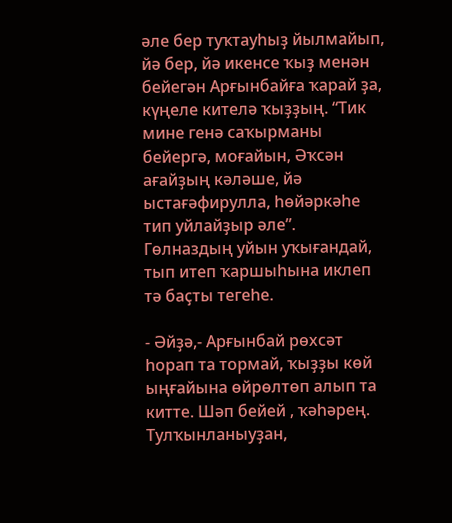әле бер туҡтауһыҙ йылмайып, йә бер, йә икенсе ҡыҙ менән бейегән Арғынбайға ҡарай ҙа, күңеле кителә ҡыҙҙың. “Тик мине генә саҡырманы бейергә, моғайын, Әҡсән ағайҙың кәләше, йә ыстағәфирулла, һөйәркәһе тип уйлайҙыр әле”. Гөлназдың уйын уҡығандай, тып итеп ҡаршыһына иклеп тә баҫты тегеһе.

- Әйҙә,- Арғынбай рөхсәт һорап та тормай, ҡыҙҙы көй ыңғайына өйрөлтөп алып та китте. Шәп бейей , ҡәһәрең. Тулҡынланыуҙан,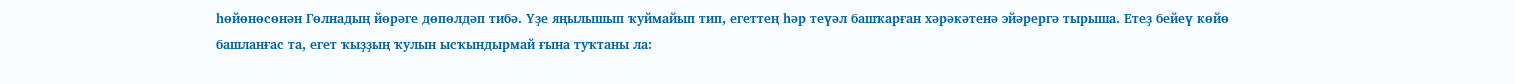һөйөнөсөнән Гөлнадың йөрәге дөпөлдәп тибә. Үҙе яңылышып ҡуймайып тип, егеттең һәр теүәл башҡарған хәрәкәтенә эйәрергә тырыша. Етеҙ бейеү көйө башланғас та, егет ҡыҙҙың ҡулын ысҡындырмай ғына туҡтаны ла: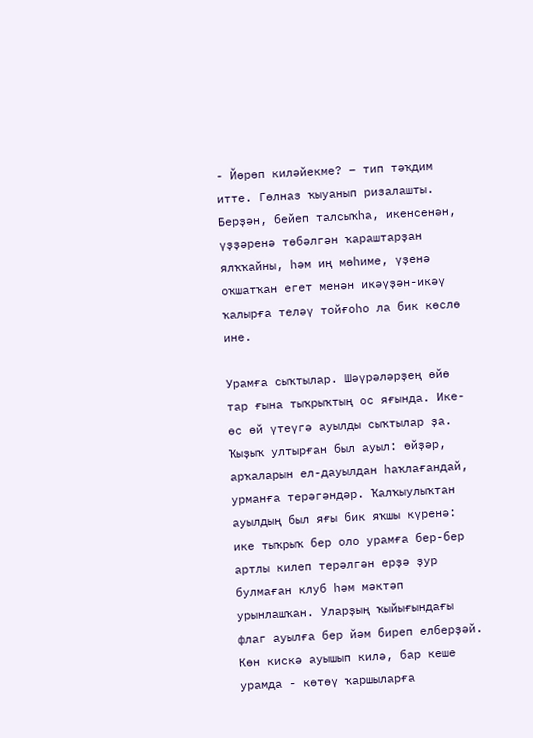- Йөрөп киләйекме? – тип тәҡдим итте. Гөлназ ҡыуанып ризалашты. Берҙән, бейеп талсыҡһа, икенсенән, үҙҙәренә төбәлгән ҡараштарҙан ялҡҡайны, һәм иң мөһиме, үҙенә оҡшатҡан егет менән икәүҙән-икәү ҡалырға теләү тойғоһо ла бик көслө ине.

Урамға сыҡтылар. Шәүрәләрҙең өйө тар ғына тыҡрыҡтың ос яғында. Ике-өс өй үтеүгә ауылды сыҡтылар ҙа. Ҡыҙыҡ ултырған был ауыл: өйҙәр, арҡаларын ел-дауылдан һаҡлағандай, урманға терәгәндәр. Ҡалҡыулыҡтан ауылдың был яғы бик яҡшы күренә: ике тыҡрыҡ бер оло урамға бер-бер артлы килеп терәлгән ерҙә ҙур булмаған клуб һәм мәктәп урынлашҡан. Уларҙың ҡыйығындағы флаг ауылға бер йәм биреп елберҙәй. Көн кискә ауышып килә, бар кеше урамда - көтөү ҡаршыларға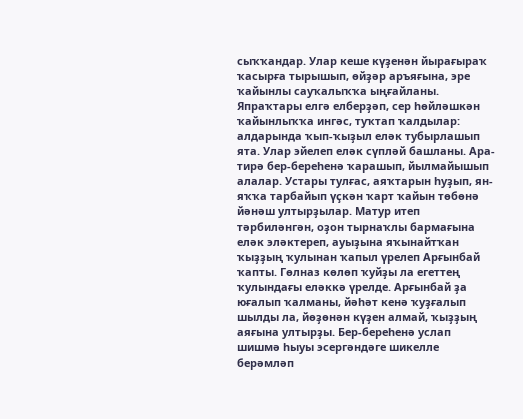сыҡҡандар. Улар кеше күҙенән йырағыраҡ ҡасырға тырышып, өйҙәр аръяғына, эре ҡайынлы сауҡалыҡҡа ыңғайланы. Япраҡтары елгә елберҙәп, сер һөйләшкән ҡайынлыҡҡа ингәс, туҡтап ҡалдылар: алдарында ҡып-ҡыҙыл еләк тубырлашып ята. Улар эйелеп еләк сүпләй башланы. Ара-тирә бер-береһенә ҡарашып, йылмайышып алалар. Устары тулғас, аяҡтарын һуҙып, ян-яҡҡа тарбайып үҫкән ҡарт ҡайын төбөнә йәнәш ултырҙылар. Матур итеп тәрбиләнгән, оҙон тырнаҡлы бармағына еләк эләктереп, ауыҙына яҡынайтҡан ҡыҙҙың ҡулынан ҡапыл үрелеп Арғынбай ҡапты. Гөлназ көлөп ҡуйҙы ла егеттең ҡулындағы еләккә үрелде. Арғынбай ҙа юғалып ҡалманы, йәһәт кенә ҡуҙғалып шылды ла, йөҙөнән күҙен алмай, ҡыҙҙың аяғына ултырҙы. Бер-береһенә услап шишмә һыуы эсергәндәге шикелле берәмләп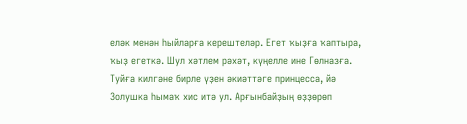еләк менән һыйларға керештеләр. Егет ҡыҙға ҡаптыра, ҡыҙ егеткә. Шул хәтлем рәхәт, күңелле ине Гөлназға. Туйға килгәне бирле үҙен әкиәттәге принцесса, йә Золушка һымаҡ хис итә ул. Арғынбайҙың өҙҙөрөп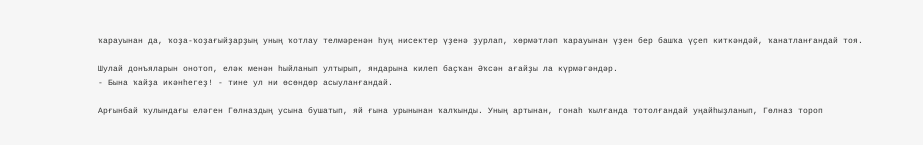ҡарауынан да, ҡоҙа-ҡоҙағыйҙарҙың уның ҡотлау телмәренән һуң нисектер үҙенә ҙурлап, хөрмәтләп ҡарауынан үҙен бер башҡа үҫеп киткәндәй, ҡанатланғандай тоя.

Шулай донъяларын онотоп, еләк менән һыйланып ултырып, яндарына килеп баҫҡан Әҡсән ағайҙы ла күрмәгәндәр.
- Бына ҡайҙа икәнһегеҙ! - тине ул ни өсөндөр асыуланғандай.

Арғынбай ҡулындағы еләген Гөлназдың усына бушатып, яй ғына урынынан ҡалҡынды. Уның артынан, гонаһ ҡылғанда тотолғандай уңайһыҙланып, Гөлназ тороп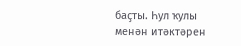баҫты. Һул ҡулы менән итәктәрен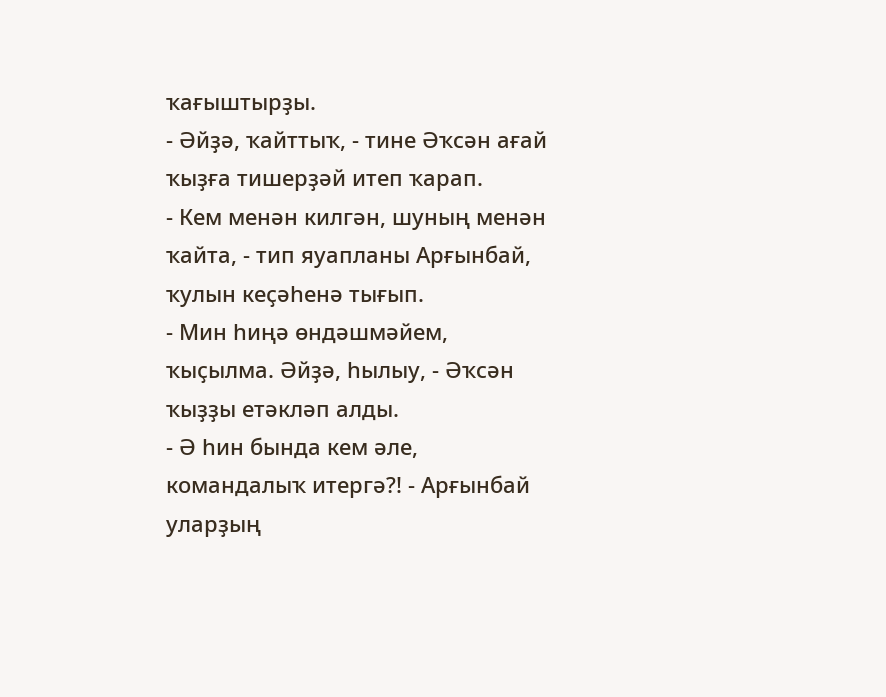ҡағыштырҙы.
- Әйҙә, ҡайттыҡ, - тине Әҡсән ағай ҡыҙға тишерҙәй итеп ҡарап.
- Кем менән килгән, шуның менән ҡайта, - тип яуапланы Арғынбай, ҡулын кеҫәһенә тығып.
- Мин һиңә өндәшмәйем, ҡыҫылма. Әйҙә, һылыу, - Әҡсән ҡыҙҙы етәкләп алды.
- Ә һин бында кем әле, командалыҡ итергә?! - Арғынбай уларҙың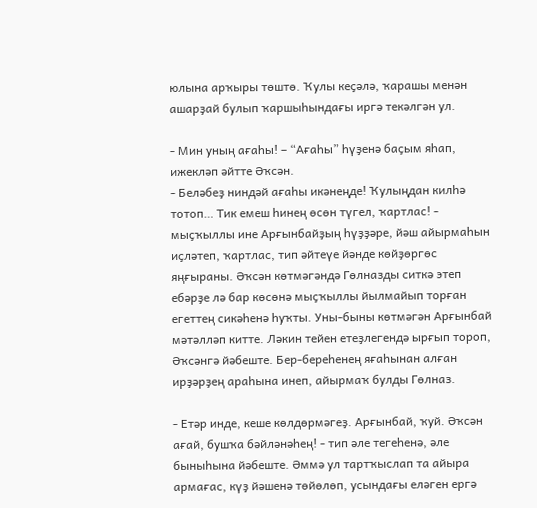юлына арҡыры төштө. Ҡулы кеҫәлә, ҡарашы менән ашарҙай булып ҡаршыһындағы иргә текәлгән ул.

- Мин уның ағаһы! – “Ағаһы” һүҙенә баҫым яһап, ижекләп әйтте Әҡсән.
- Беләбеҙ ниндәй ағаһы икәнеңде! Ҡулыңдан килһә тотоп… Тик емеш һинең өсөн түгел, ҡартлас! - мыҫҡыллы ине Арғынбайҙың һүҙҙәре, йәш айырмаһын иҫләтеп, ҡартлас, тип әйтеүе йәнде көйҙөргөс яңғыраны. Әҡсән көтмәгәндә Гөлназды ситкә этеп ебәрҙе лә бар көсөнә мыҫҡыллы йылмайып торған егеттең сикәһенә һуҡты. Уны-быны көтмәгән Арғынбай мәтәлләп китте. Ләкин тейен етеҙлегендә ырғып тороп, Әҡсәнгә йәбеште. Бер-береһенең яғаһынан алған ирҙәрҙең араһына инеп, айырмаҡ булды Гөлназ.

- Етәр инде, кеше көлдөрмәгеҙ. Арғынбай, ҡуй. Әҡсән ағай, бушҡа бәйләнәһең! - тип әле тегеһенә, әле быныһына йәбеште. Әммә ул тартҡыслап та айыра армағас, күҙ йәшенә төйөлөп, усындағы еләген ергә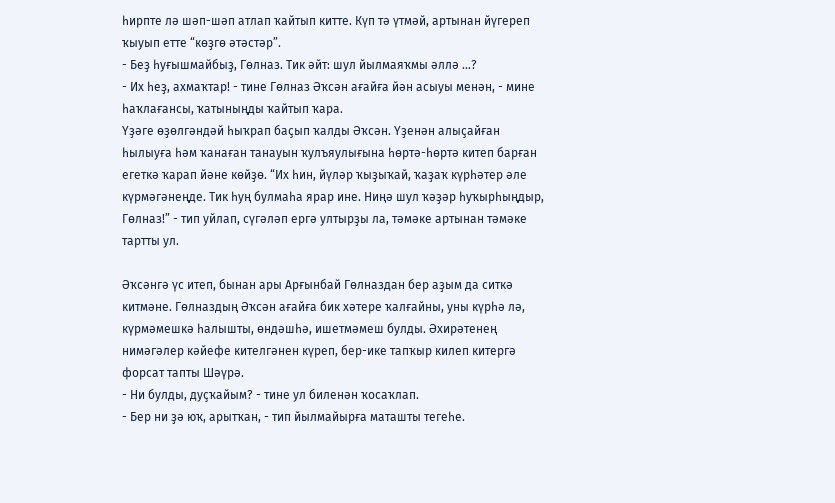һирпте лә шәп-шәп атлап ҡайтып китте. Күп тә үтмәй, артынан йүгереп ҡыуып етте “көҙгө әтәстәр”.
- Беҙ һуғышмайбыҙ, Гөлназ. Тик әйт: шул йылмаяҡмы әллә …?
- Их һеҙ, ахмаҡтар! - тине Гөлназ Әҡсән ағайға йән асыуы менән, - мине һаҡлағансы, ҡатыныңды ҡайтып ҡара.
Үҙәге өҙөлгәндәй һыҡрап баҫып ҡалды Әҡсән. Үҙенән алыҫайған һылыуға һәм ҡанаған танауын ҡулъяулығына һөртә-һөртә китеп барған егеткә ҡарап йәне көйҙө. “Их һин, йүләр ҡыҙыҡай, ҡаҙаҡ күрһәтер әле күрмәгәнеңде. Тик һуң булмаһа ярар ине. Ниңә шул ҡәҙәр һуҡырһыңдыр, Гөлназ!” - тип уйлап, сүгәләп ергә ултырҙы ла, тәмәке артынан тәмәке тартты ул.

Әҡсәнгә үс итеп, бынан ары Арғынбай Гөлназдан бер аҙым да ситкә китмәне. Гөлназдың Әҡсән ағайға бик хәтере ҡалғайны, уны күрһә лә, күрмәмешкә һалышты, өндәшһә, ишетмәмеш булды. Әхирәтенең нимәгәлер кәйефе кителгәнен күреп, бер-ике тапҡыр килеп китергә форсат тапты Шәүрә.
- Ни булды, дуҫҡайым? - тине ул биленән ҡосаҡлап.
- Бер ни ҙә юҡ, арытҡан, - тип йылмайырға маташты тегеһе.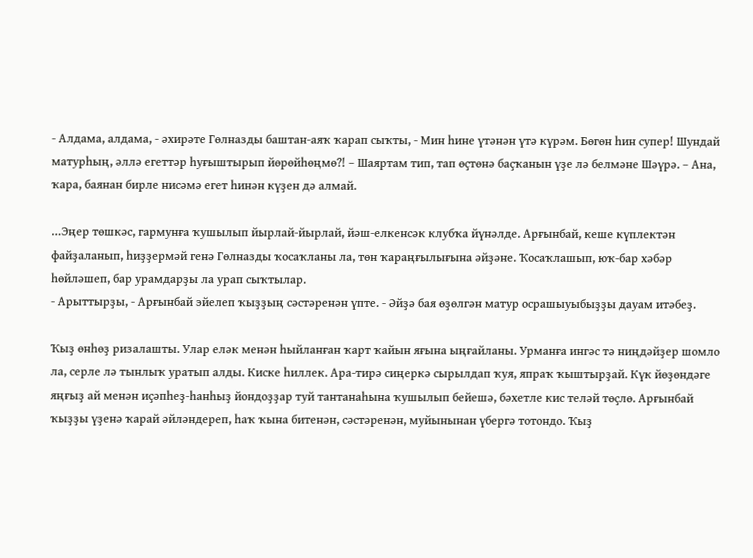- Алдама, алдама, - әхирәте Гөлназды баштан-аяҡ ҡарап сыҡты, - Мин һине үтәнән үтә күрәм. Бөгөн һин супер! Шундай матурһың, әллә егеттәр һуғыштырып йөрөйһөңмө?! – Шаяртам тип, тап өҫтөнә баҫҡанын үҙе лә белмәне Шәүрә. – Ана, ҡара, баянан бирле нисәмә егет һинән күҙен дә алмай.

…Эңер төшкәс, гармунға ҡушылып йырлай-йырлай, йәш-елкенсәк клубҡа йүнәлде. Арғынбай, кеше күплектән файҙаланып, һиҙҙермәй генә Гөлназды ҡосаҡланы ла, төн ҡараңғылығына әйҙәне. Ҡосаҡлашып, юҡ-бар хәбәр һөйләшеп, бар урамдарҙы ла урап сыҡтылар.
- Арыттырҙы, - Арғынбай эйелеп ҡыҙҙың сәстәренән үпте. - Әйҙә бая өҙөлгән матур осрашыуыбыҙҙы дауам итәбеҙ.

Ҡыҙ өнһөҙ ризалашты. Улар еләк менән һыйланған ҡарт ҡайын яғына ыңғайланы. Урманға ингәс тә ниңдәйҙер шомло ла, серле лә тынлыҡ уратып алды. Киске һиллек. Ара-тирә сиңеркә сырылдап ҡуя, япраҡ ҡыштырҙай. Күк йөҙөндәге яңғыҙ ай менән иҫәпһеҙ-һанһыҙ йондоҙҙар туй тантанаһына ҡушылып бейешә, бәхетле кис теләй төҫлө. Арғынбай ҡыҙҙы үҙенә ҡарай әйләндереп, һаҡ ҡына битенән, сәстәренән, муйынынан үбергә тотондо. Ҡыҙ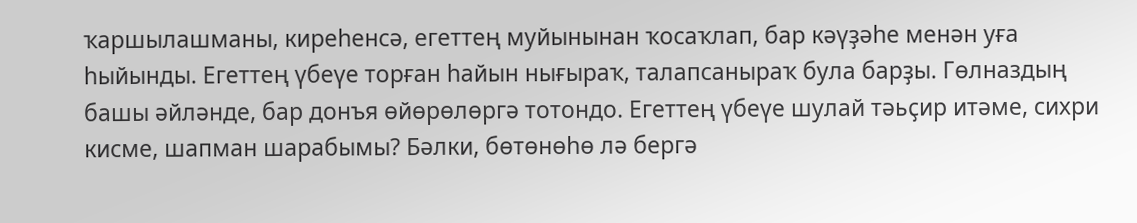ҡаршылашманы, киреһенсә, егеттең муйынынан ҡосаҡлап, бар кәүҙәһе менән уға һыйынды. Егеттең үбеүе торған һайын нығыраҡ, талапсаныраҡ була барҙы. Гөлназдың башы әйләнде, бар донъя өйөрөлөргә тотондо. Егеттең үбеүе шулай тәьҫир итәме, сихри кисме, шапман шарабымы? Бәлки, бөтөнөһө лә бергә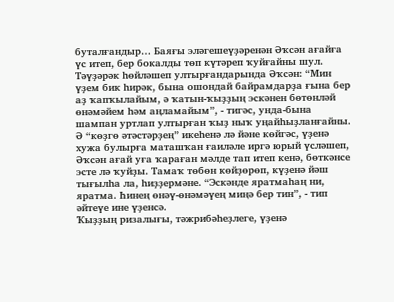буталғандыр… Баяғы эләгешеүҙәренән Әҡсән ағайға үс итеп, бер бокалды төп күтәреп ҡуйғайны шул. Тәүҙәрәк һөйләшеп ултырғандарында Әҡсән: “Мин үҙем бик һирәк, бына ошондай байрамдарҙа ғына бер аҙ ҡапҡылайым, ә ҡатын-ҡыҙҙың эскәнен бөтөнләй өнәмәйем һәм аңламайым”, - тигәс, унда-бына шампан уртлап ултырған ҡыҙ ныҡ уңайһыҙланғайны. Ә “көҙгө әтәстәрҙең” икеһенә лә йәне көйгәс, үҙенә хужа булырға маташҡан ғаиләле иргә юрый үсләшеп, Әҡсән ағай уға ҡараған мәлде тап итеп кенә, бөткәнсе эсте лә ҡуйҙы. Тамаҡ төбөн көйҙөрөп, күҙенә йәш тығылһа ла, һиҙҙермәне. “Эскәнде яратмаһаң ни, яратма. Һинең өнәү-өнәмәүең миңә бер тин”, - тип әйтеүе ине үҙенсә.
Ҡыҙҙың ризалығы, тәжрибәһеҙлеге, үҙенә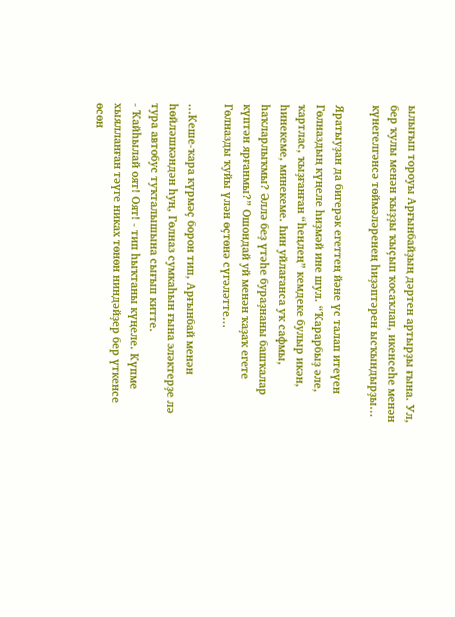ылығып тороуы Арғынбайҙың дәртен артырҙы ғына. Ул, бер ҡулы менән ҡыҙҙы ҡыҫып ҡосаҡлап, икенсеһе менән күнегелгәнсә төймәләренең һиҙәптәрен ысҡындырҙы…

Яратыуҙан да бигерәк егеттең йәне үс талап итеүен Гөлназдың күңеле һиҙмәй ине шул. “Ҡарарбыҙ әле, ҡартлас, ҡыҙғанған “һеңлең” кемдеке булыр икән, һинекеме, минекеме. Һин уйлағанса уҡ сафмы, һаҡларлыҡмы? Әллә беҙ үтәһе бураҙнаны башҡалар күптән ярғанмы?” Ошондай уй менән ҡаҙаҡ егете Гөлназды ҡуйы үлән өҫтөнә сүгәләтте…

…Кеше-ҡара күрмәҫ борон тип, Арғынбай менән һөйләшкәндән һуң, Гөлназ сумкаһын ғына эләктерҙе лә тура автобус туҡталышына сығып китте.
- Ҡайһылай оят! Оят! - тип һыҡтаны күңеле. Күпме хыялланған тәүге никах төнөн ниндәйҙер бер үткенсе өсөн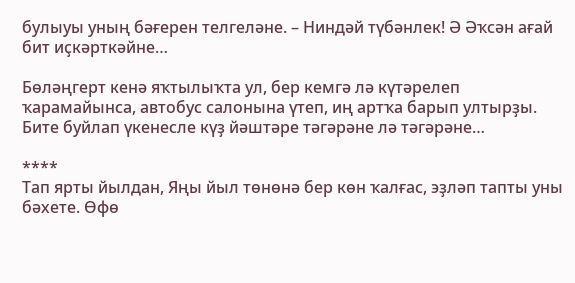булыуы уның бәғерен телгеләне. – Ниндәй түбәнлек! Ә Әҡсән ағай бит иҫкәрткәйне…

Бөләңгерт кенә яҡтылыҡта ул, бер кемгә лә күтәрелеп ҡарамайынса, автобус салонына үтеп, иң артҡа барып ултырҙы. Бите буйлап үкенесле күҙ йәштәре тәгәрәне лә тәгәрәне…

****
Тап ярты йылдан, Яңы йыл төнөнә бер көн ҡалғас, эҙләп тапты уны бәхете. Өфө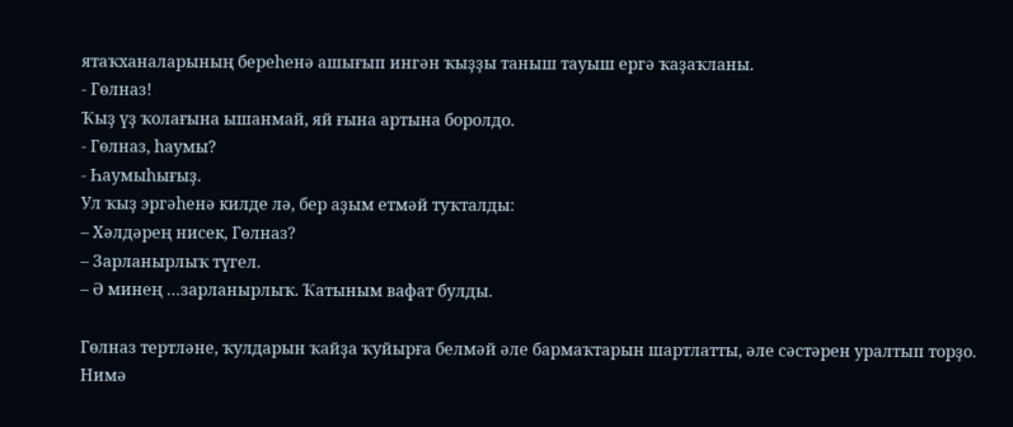ятаҡханаларының береһенә ашығып ингән ҡыҙҙы таныш тауыш ергә ҡаҙаҡланы.
- Гөлназ!
Ҡыҙ үҙ ҡолағына ышанмай, яй ғына артына боролдо.
- Гөлназ, һаумы?
- Һаумыһығыҙ.
Ул ҡыҙ эргәһенә килде лә, бер аҙым етмәй туҡталды:
– Хәлдәрең нисек, Гөлназ?
– Зарланырлыҡ түгел.
– Ә минең …зарланырлыҡ. Ҡатыным вафат булды.

Гөлназ тертләне, ҡулдарын ҡайҙа ҡуйырға белмәй әле бармаҡтарын шартлатты, әле сәстәрен уралтып торҙо. Нимә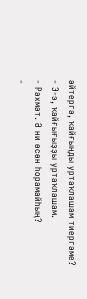әйтергә, ҡайғыңды уртаҡлашам тиергәме?
- Э-э, ҡайғығыҙҙы уртаҡлашам.
- Рәхмәт. Ә ни өсөн һорамайһың?
-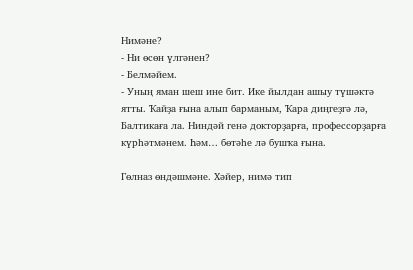Нимәне?
- Ни өсөн үлгәнен?
- Белмәйем.
- Уның яман шеш ине бит. Ике йылдан ашыу түшәктә ятты. Ҡайҙа ғына алып барманым, Ҡара диңгеҙгә лә, Балтикаға ла. Ниндәй генә докторҙарға, профессорҙарға күрһәтмәнем. Һәм… бөтәһе лә бушҡа ғына.

Гөлназ өндәшмәне. Хәйер, нимә тип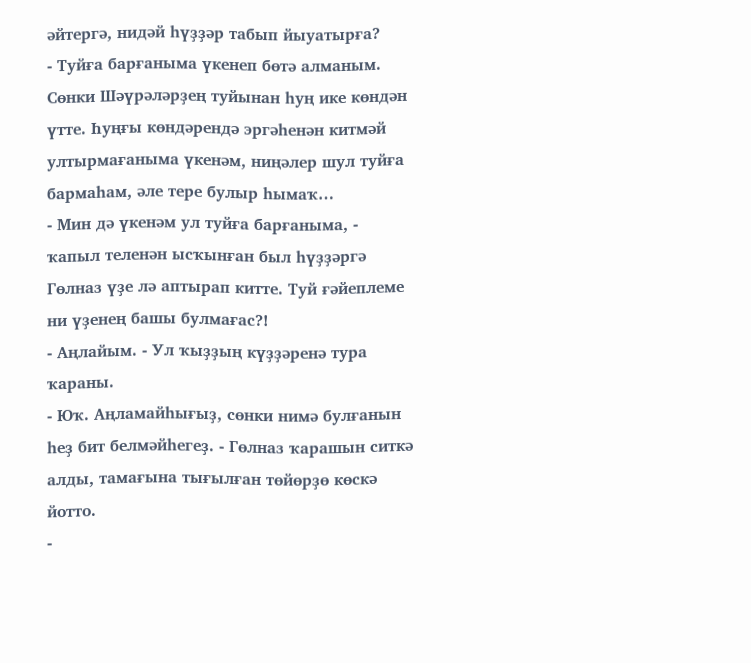әйтергә, нидәй һүҙҙәр табып йыуатырға?
- Туйға барғаныма үкенеп бөтә алманым. Сөнки Шәүрәләрҙең туйынан һуң ике көндән үтте. Һуңғы көндәрендә эргәһенән китмәй ултырмағаныма үкенәм, ниңәлер шул туйға бармаһам, әле тере булыр һымаҡ…
- Мин дә үкенәм ул туйға барғаныма, -  ҡапыл теленән ысҡынған был һүҙҙәргә Гөлназ үҙе лә аптырап китте. Туй ғәйеплеме ни үҙенең башы булмағас?!
- Аңлайым. - Ул ҡыҙҙың күҙҙәренә тура ҡараны.
- Юҡ. Аңламайһығыҙ, сөнки нимә булғанын һеҙ бит белмәйһегеҙ. - Гөлназ ҡарашын ситкә алды, тамағына тығылған төйөрҙө көскә йотто.
-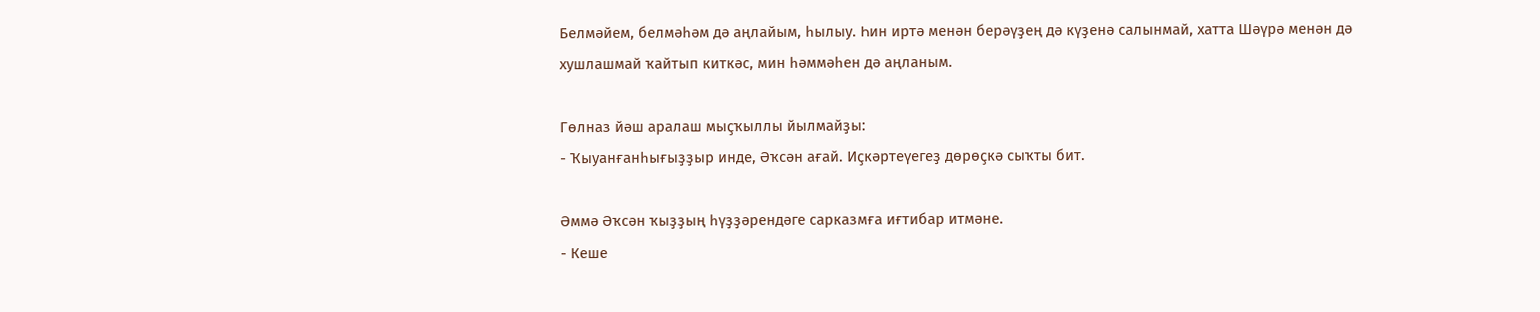Белмәйем, белмәһәм дә аңлайым, һылыу. Һин иртә менән берәүҙең дә күҙенә салынмай, хатта Шәүрә менән дә хушлашмай ҡайтып киткәс, мин һәммәһен дә аңланым.

Гөлназ йәш аралаш мыҫҡыллы йылмайҙы:
- Ҡыуанғанһығыҙҙыр инде, Әҡсән ағай. Иҫкәртеүегеҙ дөрөҫкә сыҡты бит.

Әммә Әҡсән ҡыҙҙың һүҙҙәрендәге сарказмға иғтибар итмәне.
- Кеше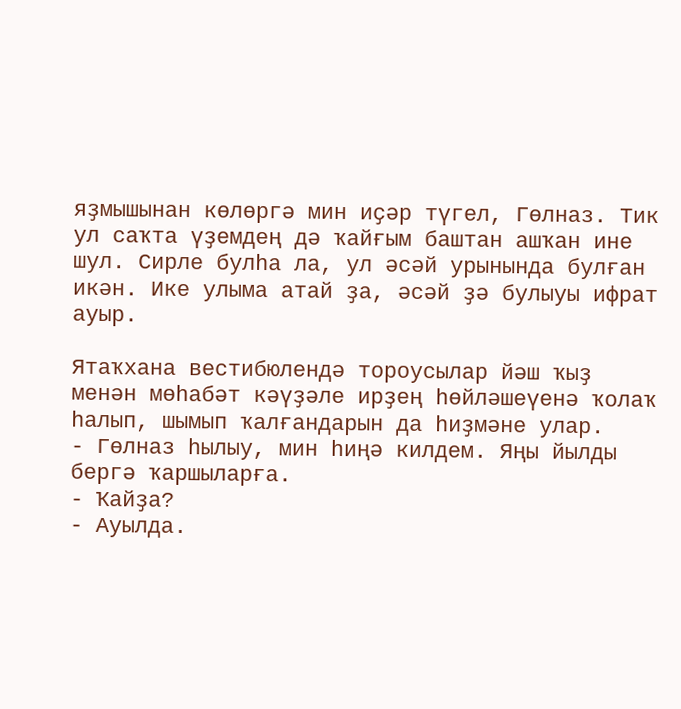яҙмышынан көлөргә мин иҫәр түгел, Гөлназ. Тик ул саҡта үҙемдең дә ҡайғым баштан ашҡан ине шул. Сирле булһа ла, ул әсәй урынында булған икән. Ике улыма атай ҙа, әсәй ҙә булыуы ифрат ауыр.

Ятаҡхана вестибюлендә тороусылар йәш ҡыҙ менән мөһабәт кәүҙәле ирҙең һөйләшеүенә ҡолаҡ һалып, шымып ҡалғандарын да һиҙмәне улар.
- Гөлназ һылыу, мин һиңә килдем. Яңы йылды бергә ҡаршыларға.
- Ҡайҙа?
- Ауылда.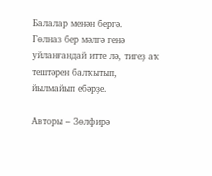Балалар менән бергә.
Гөлназ бер мәлгә генә уйланғандай итте лә, тигеҙ аҡ тештәрен балҡытып, йылмайып ебәрҙе.

Авторы – Зөлфирә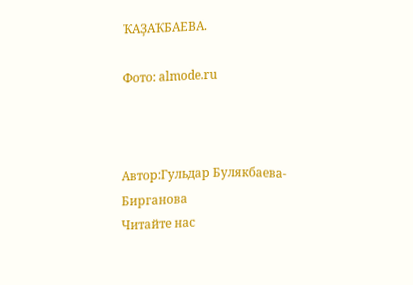ҠАҘАҠБАЕВА.

Фото: almode.ru



Автор:Гульдар Булякбаева-Бирганова
Читайте нас